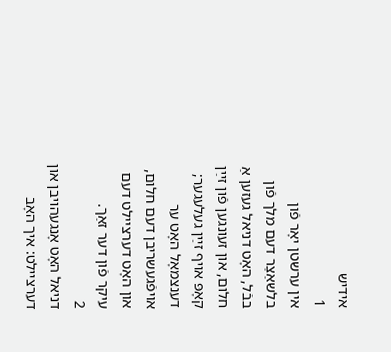אידיש
1
אין ערשטן יאָר פֿון בלשאַצַר דעם מלך פֿון בבֿל, האָט דניאל געזען אַ חלום, און זעונגען פֿון זײַן קאָפּ אױף זײַן געלעגער; דענצמאָל האָט ער אױפֿגעשריבן דעם חלום, און האָט דערצײלט דעם עיקר פֿון דער זאַך.
2
דניאל האָט אָנגעהױבן און דערצײלט: איך האָב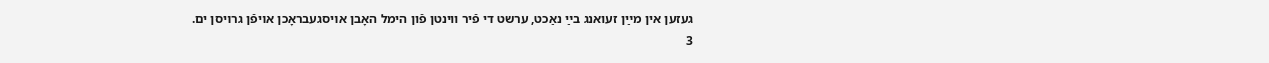געזען אין מײַן זעואנג בײַ נאַכט, ערשט די פֿיר װינטן פֿון הימל האָבן אױסגעבראָכן אױפֿן גרױסן ים.
3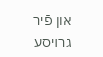און פֿיר גרױסע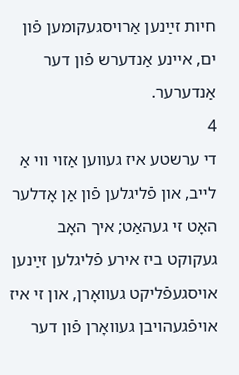חיות זײַנען אַרױסגעקומען פֿון ים, אײנע אַנדערש פֿון דער אַנדערער.
4
די ערשטע איז געװען אַזױ װי אַ לײב, און פֿליגלען פֿון אַן אָדלער האָט זי געהאַט; איך האָב געקוקט ביז אירע פֿליגלען זײַנען אױסגעפֿליקט געװאָרן, און זי איז אױפֿגעהױבן געװאָרן פֿון דער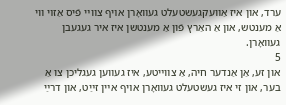ערד, און איז אַװעקגעשטעלט געװאָרן אױף צװײ פֿיס אַזױ װי אַ מענטש, און אַ האַרץ פֿון אַ מענטשן איז איר געגעבן געװאָרן.
5
און זע, אַן אַנדער חיה, אַ צװײטע, איז געװען געגליכן צו אַ בער, און זי איז געשטעלט געװאָרן אױף אײן זײַט, און דרײַ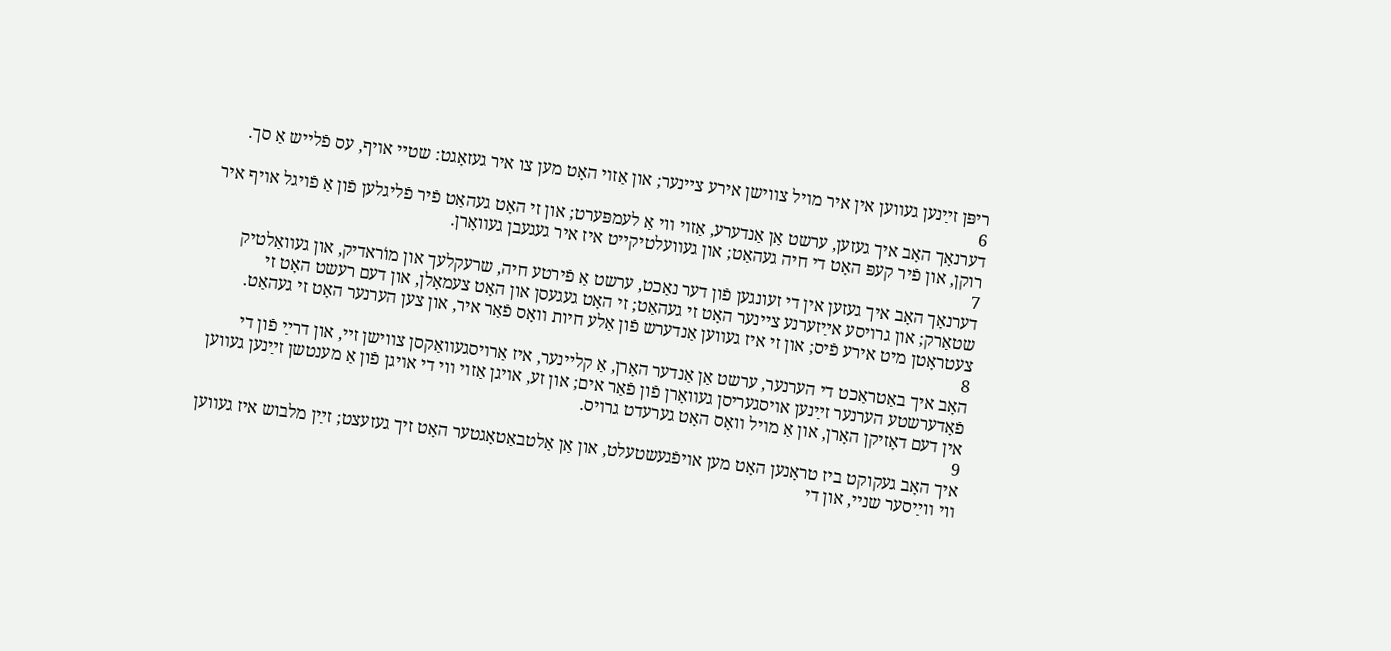ריפּן זײַנען געװען אין איר מױל צװישן אירע צײנער; און אַזױ האָט מען צו איר געזאָגט: שטײ אױף, עס פֿלײש אַ סך.
6
דערנאָך האָב איך געזען, ערשט אַן אַנדערע, אַזױ װי אַ לעמפּערט; און זי האָט געהאַט פֿיר פֿליגלען פֿון אַ פֿױגל אױף איר רוקן, און פֿיר קעפּ האָט די חיה געהאַט; און געװעלטיקײט איז איר געגעבן געװאָרן.
7
דערנאָך האָב איך געזען אין די זעונגען פֿון דער נאַכט, ערשט אַ פֿירטע חיה, שרעקלעך און מוֹראדיק, און געװאַלטיק שטאַרק; און גרױסע אײַזערנע צײנער האָט זי געהאַט; זי האָט געגעסן און האָט צעמאָלן, און דעם רעשט האָט זי צעטראָטן מיט אירע פֿיס; און זי איז געװען אַנדערש פֿון אַלע חיות װאָס פֿאַר איר, און צען הערנער האָט זי געהאַט.
8
האָב איך באַטראַכט די הערנער, ערשט אַן אַנדער האָרן, אַ קלײנער, איז אַרױסגעװאַקסן צװישן זײ, און דרײַ פֿון די פֿאָדערשטע הערנער זײַנען אױסגעריסן געװאָרן פֿון פֿאַר אים; און זע, אױגן אַזױ װי די אױגן פֿון אַ מענטשן זײַנען געװען אין דעם דאָזיקן האָרן, און אַ מױל װאָס האָט גערעדט גרױס.
9
איך האָב געקוקט ביז טראָנען האָט מען אױפֿגעשטעלט, און אַן אַלטבאַטאָגטער האָט זיך געזעצט; זײַן מלבוש איז געװען װי װײַסער שנײ, און די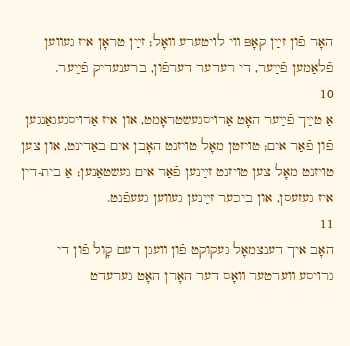האָר פֿון זײַן קאָפּ װי לױטערע װאָל; זײַן טראָן איז געװען פֿלאַמען פֿײַער, די רעדער דערפֿון, ברענעדיק פֿײַער.
10
אַ טײַך פֿײַער האָט אַרױסגעשטראָמט, און איז אַרױסגעגאַנגען פֿון פֿאַר אים; טױזטן מאָל טױזנט האָבן אים באַדינט, און צען טױזנט מאָל צען טױזנט זײַנען פֿאַר אים געשטאַנען; אַ בית-דין איז געזעסן, און ביכער זײַנען געװען געעפֿנט.
11
האָב איך דענצמאָל געקוקט פֿון װעגן דעם קָול פֿון די גרױסע װערטער װאָס דער האָרן האָט גערעדט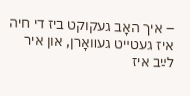– איך האָב געקוקט ביז די חיה איז געטײט געװאָרן, און איר לײַב איז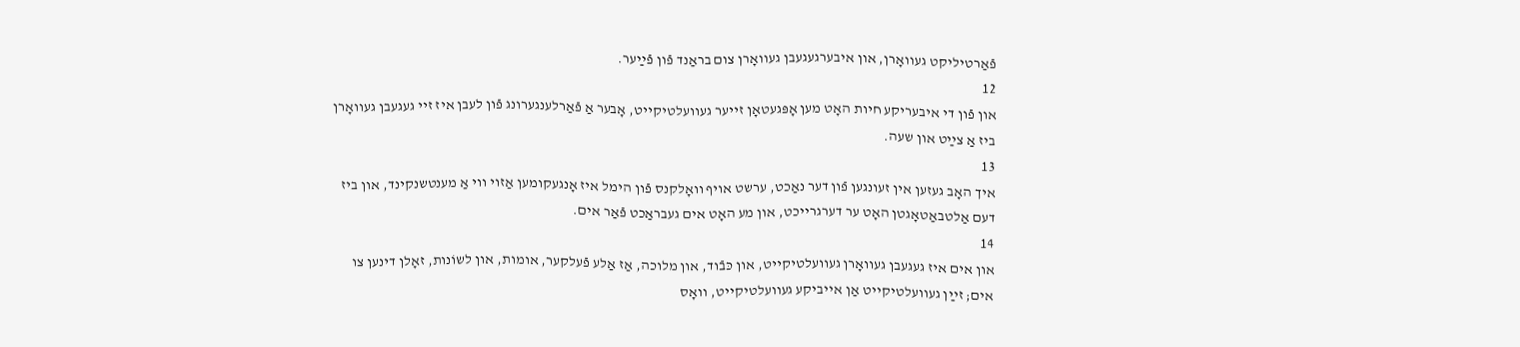פֿאַרטיליקט געװאָרן, און איבערגעגעבן געװאָרן צום בראַנד פֿון פֿײַער.
12
און פֿון די איבעריקע חיות האָט מען אָפּגעטאָן זײער געװעלטיקײט, אָבער אַ פֿאַרלענגערונג פֿון לעבן איז זײ געגעבן געװאָרן ביז אַ צײַט און שעה.
13
איך האָב געזען אין זעונגען פֿון דער נאַכט, ערשט אױף װאָלקנס פֿון הימל איז אָנגעקומען אַזױ װי אַ מענטשנקינד, און ביז דעם אַלטבאַטאָגטן האָט ער דערגרײכט, און מע האָט אים געבראַכט פֿאַר אים.
14
און אים איז געגעבן געװאָרן געװעלטיקײט, און כּבֿוד, און מלוכה, אַז אַלע פֿעלקער, אומות, און לשוֹנות, זאָלן דינען צו אים; זײַן געװעלטיקײט אַן אײביקע געװעלטיקײט, װאָס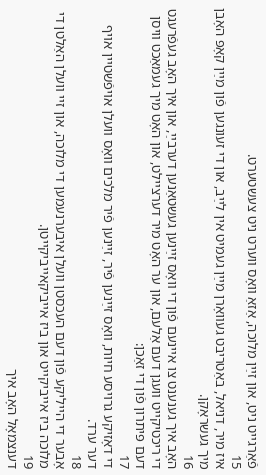פֿאַרגײט ניט, און זײַן מלוכה, אַזאַ װאָס װערט ניט צעשטערט.
15
איז מיר, דניאל, באַטריבט געװאָרן מײַן געמיט אין לײַב, און די זעונגען פֿון מײַן קאָפּ האָבן מיך געשראָקן.
16
האָב איך גענענט צו אײנעם פֿון די װאָס זײַנען געשטאַנען דערבײַ, און איך האָב געפֿרעגט די ריכטיקײט װעגן דעם אַלעם, און ער האָט מיר דערצײלט, און האָט מיך געמאַכט װיסן דעם פּיתרון פֿון די זאַכן:
17
די דאָזיקע גרױסע חיות, װאָס זײַנען פֿיר, זײַנען פֿיר מלכים װאָס װעלן אױפֿשטײן אױף דער ערד.
18
אָבער די הײליקע פֿון דעם העכסטן װעלן איבערנעמען די מלוכה, און זײ װעלן האַלטן די מלוכה ביז אײביקײט און ביז אײביקאײביקײטן.
19
דענצמאָל האָב איך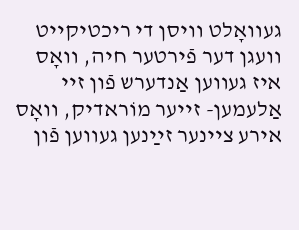געװאָלט װיסן די ריכטיקײט װעגן דער פֿירטער חיה, װאָס איז געװען אַנדערש פֿון זײ אַלעמען- זײער מוֹראדיק, װאָס אירע צײנער זײַנען געװען פֿון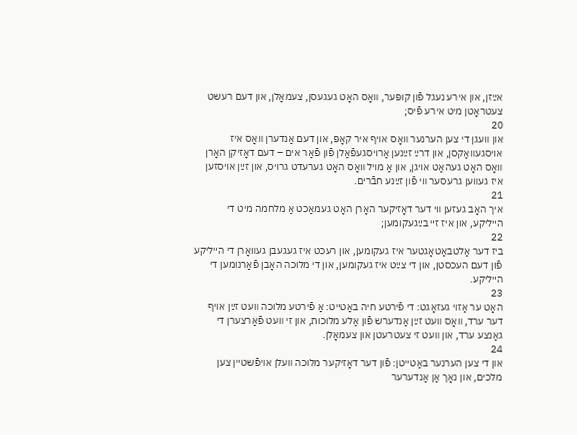אײַזן, און אירע נעגל פֿון קופּער, װאָס האָט געגעסן, צעמאָלן, און דעם רעשט צעטראָטן מיט אירע פֿיס;
20
און װעגן די צען הערנער װאָס אױף איר קאָפּ, און דעם אַנדערן װאָס איז אױסגעװאַקסן, און דרײַ זײַנען אַרױסגעפֿאַלן פֿון פֿאַר אים – דעם דאָזיקן האָרן װאָס האָט געהאַט אױגן, און אַ מױל װאָס האָט גערעדט גרױס, און זײַן אױסזען איז געװען גרעסער װי פֿון זײַנע חבֿרים.
21
איך האָב געזען װי דער דאָזיקער האָרן האָט געמאַכט אַ מלחמה מיט די הײליקע, און איז זײ בײַגעקומען;
22
ביז דער אַלטבאַטאָגטער איז געקומען, און רעכט איז געגעבן געװאָרן די הײליקע פֿון דעם העכסטן, און די צײַט איז געקומען, און די מלוכה האָבן פֿאַרנומען די הײליקע.
23
האָט ער אַזױ געזאָגט: די פֿירטע חיה באַטײט: אַ פֿירטע מלוכה װעט זײַן אױף דער ערד, װאָס װעט זײַן אַנדערש פֿון אַלע מלוכות, און זי װעט פֿאַרצערן די גאַנצע ערד, און װעט זי צעטרעטן און צעמאָלן.
24
און די צען הערנער באַטײטן: פֿון דער דאָזיקער מלוכה װעלן אױפֿשטײן צען מלכים, און נאָך אַן אַנדערער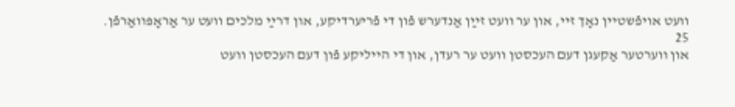װעט אױפֿשטײן נאָך זײ, און ער װעט זײַן אַנדערש פֿון די פֿריערדיקע, און דרײַ מלכים װעט ער אַראָפּװאַרפֿן.
25
און װערטער אַקעגן דעם העכסטן װעט ער רעדן, און די הײליקע פֿון דעם העכסטן װעט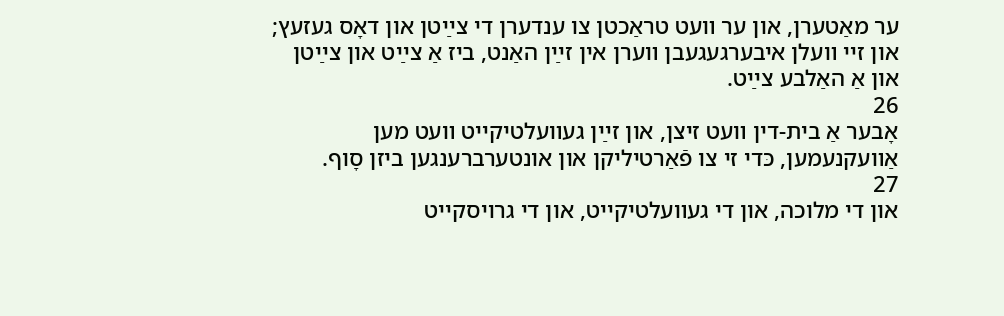ער מאַטערן, און ער װעט טראַכטן צו ענדערן די צײַטן און דאָס געזעץ; און זײ װעלן איבערגעגעבן װערן אין זײַן האַנט, ביז אַ צײַט און צײַטן און אַ האַלבע צײַט.
26
אָבער אַ בית-דין װעט זיצן, און זײַן געװעלטיקײט װעט מען אַװעקנעמען, כּדי זי צו פֿאַרטיליקן און אונטערברענגען ביזן סָוף.
27
און די מלוכה, און די געװעלטיקײט, און די גרױסקײט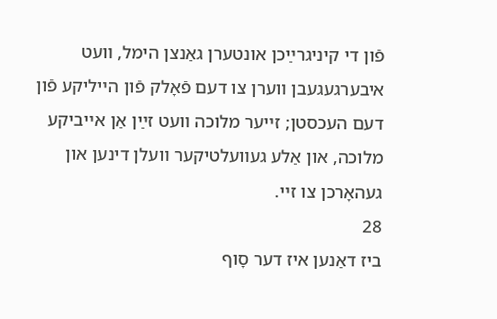פֿון די קיניגרײַכן אונטערן גאַנצן הימל, װעט איבערגעגעבן װערן צו דעם פֿאָלק פֿון הײליקע פֿון דעם העכסטן; זײער מלוכה װעט זײַן אַן אײביקע מלוכה, און אַלע געװעלטיקער װעלן דינען און געהאָרכן צו זײ.
28
ביז דאַנען איז דער סָוף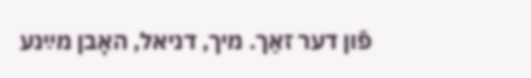פֿון דער זאַך. מיך, דניאל, האָבן מײַנע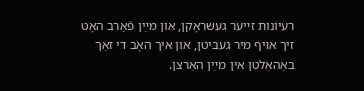רעיוֹנות זײער געשראָקן, און מײַן פֿאַרב האָט זיך אױף מיר געביטן, און איך האָב די זאַך באַהאַלטן אין מײַן האַרצן.